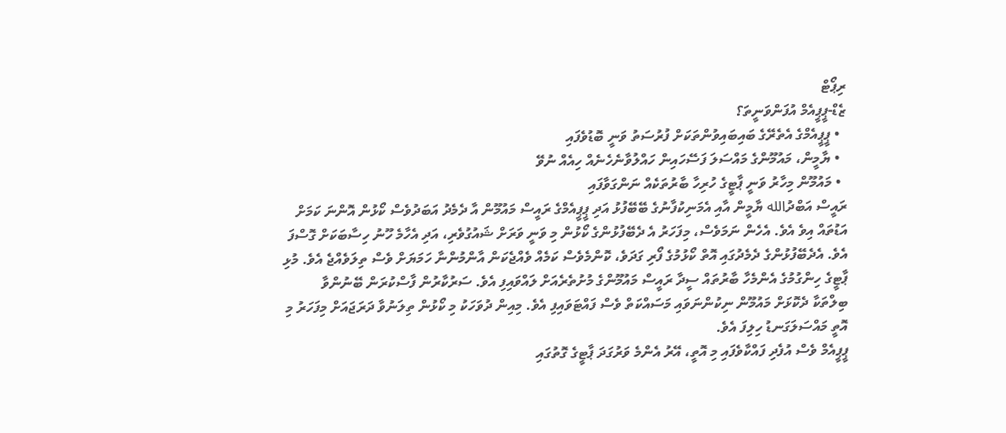ރިޕޯޓް
ޒެޑް-ޕީޕީއެމް އުފަންވަނީތަ؟
  • ޕީޕީއެމްގެ އެތެރޭގެ ބައިބައިވުންތަކަށް ފުރުސަތު ވަނީ ބޮޑުވެފައި
  • ޔާމީން، މައުމޫންގެ މައްސަލަ ފަސޭހައިން ހައްލުވާނެހެނެއް ހިއެއް ނުވޭ
  • މައުމޫން މިހާރު ވަނީ ޕާޓީގެ ހުރިހާ ބާރުތަކެއް ނަންގަވާފައި
ރައީސް އަބްދުالله ޔާމީން އާއި އެމަނިކުފާނުގެ ބޭބޭފުޅު އަދި ޕީޕީއެމްގެ ރައީސް މައުމޫން އާ ދެމެދު އަބަދުވެސް ކޯޅުން އޮންނަ ކަމަށް އަޑުތައް އިވެ އެވެ. އެހެން ނަމަވެސް، މިފަހަރު އެ ދެބޭފުޅުންގެ ކޯޅުން މި ވަނީ ވަރަށް ޝައުގުވެރި، އަދި އެހާމެ ހޫނު ހިސާބަކަށް ގޮސްފަ އެވެ. އެދެބޭފުޅުންގެ ދެމެދުގައި އޮތް ކޯޅުމުގެ ފޯރި ގަދަވެ، ކޮންމެވެސް ކަމެއް ވެއްޖެކަން އާންމުންނާ ހަމަޔަށް ވެސް ތިލަވެއްޖެ އެވެ. މުޅި ޕާޓީގެ ހިންގުމުގެ އެންމެހާ ބާރުތައް ސީދާ ރައީސް މައުމޫންގެ މުށުތެރެއަށް ލައްވައިފި އެވެ. ސަރުކާރުން ފާސްކުރަން ބޭނުންވާ ބިލްތަކާ ދެކޮޅަށް މައުމޫން ނިކުންނަވައި މަސައްކަތް ވެސް ފައްޓަވައިފި އެވެ. މިއިން ދުވަހަކު މި ކޯޅުން ތިލަނުވާ ދަރަޖައަށް މިފަހަރު މި އޮތީ މައްސަލަގަނޑު ހިލިފަ އެވެ.
ޕީޕީއެމް ވެސް އުފެދި ފައްކާވެފައި މި އޮތީ، އޭރު އެންމެ ވަރުގަދަ ޕާޓީގެ ގޮތުގައި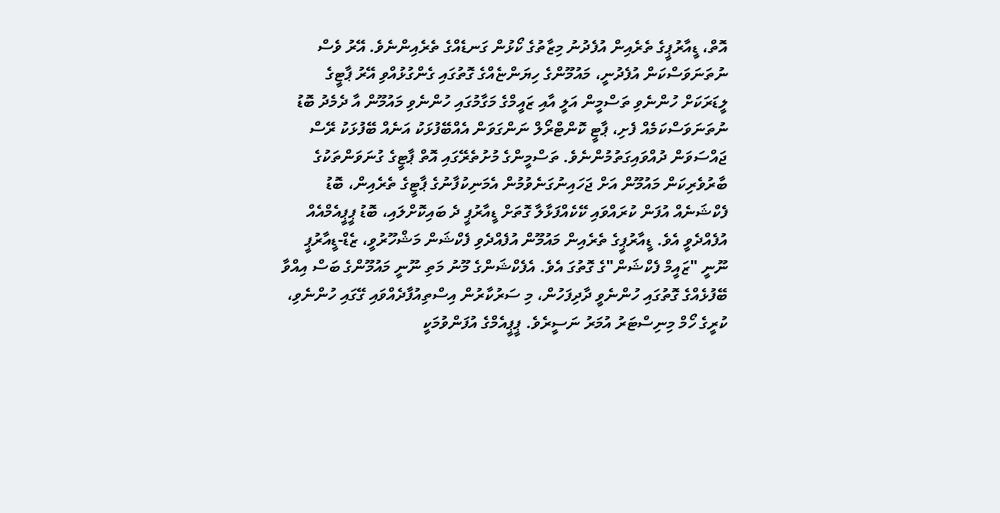އޮތް، ޑީއާރުޕީގެ ތެރެއިން އުފެދުނު މިޒާތުގެ ކޯޅުން ގަނޑެއްގެ ތެރެއިންނެވެ. އޭރު ވެސް ނުތަނަވަސްކަން އުފެދުނީ، މައުމޫންގެ ހިޔަންޏެއްގެ ގޮތުގައި ގެންގުޅުއްވި އޭރު ޕާޓީގެ ލީޑަރަކަށް ހުންނެވި ތަސްމީން އަލީ އާއި ޒައީމްގެ މަގާމުގައި ހުންނެވި މައުމޫން އާ ދެމެދު ބޮޑު ނުތަނަވަސްކަމެއް ފެށި، ޕާޓީ ކޮންޓްރޯލް ނަންގަވަން އެއްބޭފުޅަކު އަނެއް ބޭފުޅަކު ރޭސް ޖައްސަވަން ދުއްވައިގަތުމުންނެވެ. ތަސްމީންގެ މުށުތެރޭގައި އޮތް ޕާޓީގެ ގުނަވަންތަކުގެ ބާރުވެރިކަން މައުމޫން އަށް ޖަހައިނުގަނެވުމުން އެމަނިކުފާނުގެ ޕާޓީގެ ތެރެއިން، ބޮޑު ފެކްޝަނެއް އުފަން ކުރައްވައި ކޭކެއްފަޅާލާ ގޮތަށް ޑީއާރުޕީ ދެ ބައިކޮށްލައި، ބޮޑު ޕީޕީއެމްއެއް އުފެއްދެވީ އެވެ. ޑީއާރުޕީގެ ތެރެއިން މައުމޫން އުފެއްދެވި ފެކްޝަން މަޝްހޫރުވީ، ޒެޑް-ޑީއާރުޕީ ނޫނީ "ޒައީމް ފެކްޝަން"ގެ ގޮތުގަ އެވެ. އެފެކްޝަންގެ މޫނު މަތި ނޫނީ މައުމޫންގެ ބަސް އިއްވާ ބޭފުޅެއްގެ ގޮތުގައި ހުންނެވީ ދާދިފަހުން، މި ސަރުކާރުން އިސްތިއުފާދެއްވައި ގޭގައި ހުންނެވި، ކުރީގެ ހޯމް މިނިސްޓަރު އުމަރު ނަސީރެވެ. ޕީޕީއެމްގެ އުފަންވުމަކީ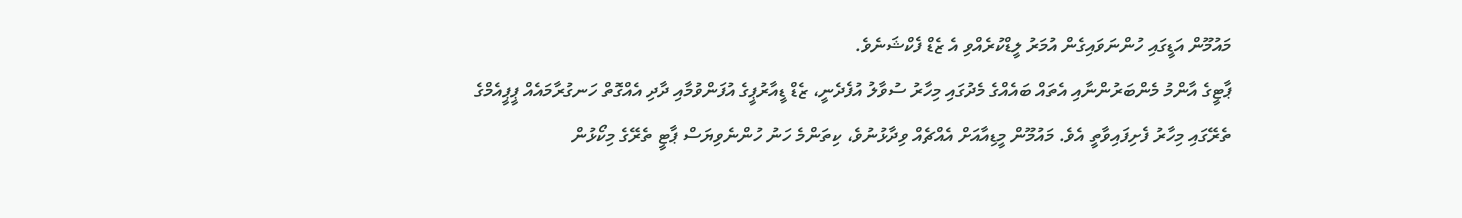މައުމޫން އަޑީގައި ހުންނަވައިގެން އުމަރު ލީޑްކުރެއްވި އެ ޒެޑް ފެކްޝަނެވެ.
ޕާޓީގެ އާންމު މެންބަރުންނާއި އެތައް ބައެއްގެ މެދުގައި މިހާރު ސުވާލު އުފެދެނީ، ޒެޑް ޑީއާރުޕީގެ އުފަންވުމާއި ދާދި އެއްގޮތް ހަނގުރާމައެއް ޕީޕީއެމްގެ ތެރޭގައި މިހާރު ފެށިފައިވާތީ އެވެ. މައުމޫން މީޑިއާއަށް އެއްޗެއް ވިދާޅުނުވެ، ކިތަންމެ ހަނު ހުންނެވިޔަސް ޕާޓީ ތެރޭގެ މިކޯޅުން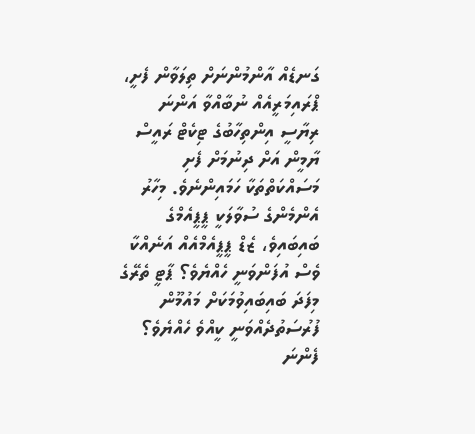ގަނޑެއް އާންމުންނަށް ތިލަވާން ފެށީ، ޕްރައިމަރީއެއް ނުބާއްވާ އަންނަ ރިޔާސީ އިންތިހާބުގެ ޓިކެޓް ރައީސް ޔާމީން އަށް ދިނުމަށް ފެށި މަސައްކަތްތަކާ ހަމައިންނެވެ. މިހާރު އެންމެންގެ ސުވާލަކީ ޕީޕީއެމްގެ ބައިބައިވެ، ޒެޑް ޕީޕީއެމްއެއް އަނެއްކާ ވެސް އުފަންވަނީ ހެއްޔެވެ؟ ޕާޓީ ތެރޭގެ މިފަދަ ބައިބައިވުމަކަށް މައުމޫން ފުރުސަތުދެއްވަނީ ކީއްވެ ހެއްޔެވެ؟
ފެންނަ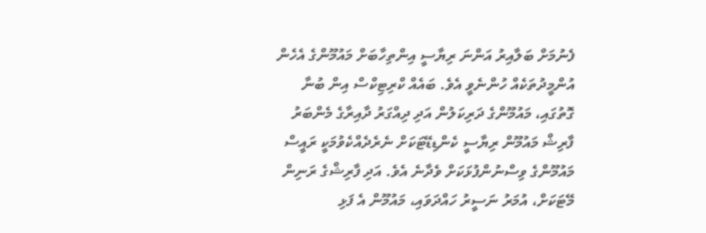ފެނުމަށް ބަލާއިރު އަންނަ ރިޔާސީ އިންތިހާބަށް މައުމޫންގެ އެހެން އުންމީދުތަކެއް ހުންނެވީ އެވެ. ބައެއް ކްރިޓިކްސް އިން ބުނާ ގޮތުގައި، މައުމޫންގެ ދަރިކަލުން އަދި ދިއްގަރު ދާއިރާގެ މެންބަރު ފާރިޝް މައުމޫން ރިޔާސީ ކެންޑިޑޭޓަކަށް ނެރެދެއްކެވުމަކީ ރައީސް މައުމޫންގެ ވިސްނުންފުޅަކަށް ވެދާނެ އެވެ. އަދި ފާރިޝްގެ ރަނިން މޭޓަކަށް، އުމަރު ނަސީރު ހައްދަވައި، މައުމޫން އެ ފަޅި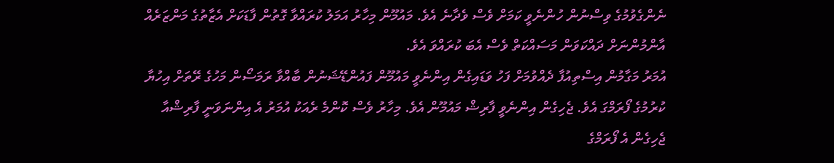ނެންގެވުމުގެ ވިސްނުން ހުންނެވީ ކަމަށް ވެސް ވެދާނެ އެވެ. މައުމޫން މިހާރު އަމަލު ކުރައްވާ ގޮތުން ފާޑަކަށް އެޒާތުގެ މަންޒަރެއް އާންމުންނަށް ދައްކަވަން މަސައްކަތް ވެސް އެބަ ކުރައްވަ އެވެ.
އުމަރު މަގާމުން އިސްތިއުފާ ދެއްވުމަށް ފަހު ވަޑައިގެން އިންނެވީ މައުމޫން ފައުންޑޭޝަނުން ބާއްވާ ރަމަސޯން މަހުގެ ރޭތަށް އިހުޔާ ކުރުމުގެ ފޯރަމްގަ އެވެ. ޖެހިގެން އިންނެވީ ފާރިޝް މައުމޫން އެވެ. މިހާރު ވެސް ކޮންމެ ރެއަކު އުމަރު އެ އިންނަވަނީ ފާރިޝްއާ ޖެހިގެން އެ ފޯރަމްގެ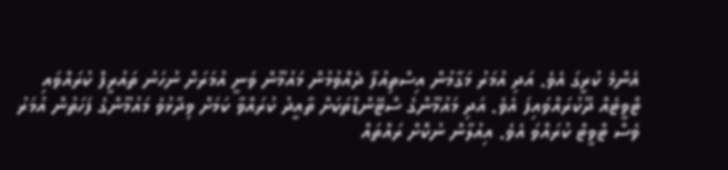އެންމެ ކުރީގަ އެވެ. އަދި އުމަރު މަގާމުން އިސްތިއުފާ ދެއްވުމުން މައުމޫން ވަނީ އުމަރަށް ނުހަނު ތައުރީފް ކުރައްވައި ޓްވީޓެއް ދޫކުރައްވައިފަ އެވެ. އަދި މައުމޫންގެ ސްޓޭންޑްތަކަށް ތާއީދު ކުރައްވާ ކަމަށް ވިދާޅުވެ މައުމޫންގެ ފަހަތުން އުމަރު ވެސް ޓްވީޓް ކުރައްވަ އެވެ. އިއުލާން ނުކޮށް ރައްތައް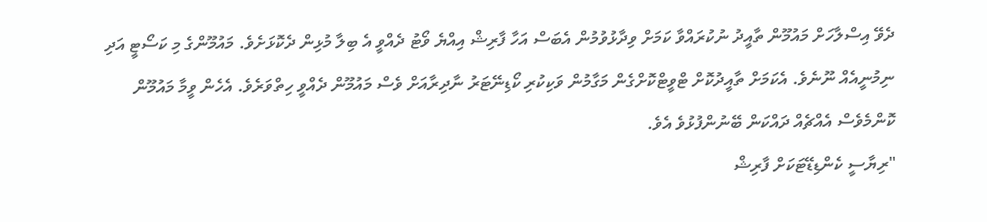ދެވޭ އިސްލާހަށް މައުމޫން ތާއީދު ނުކުރައްވާ ކަމަށް ވިދާޅުވުމުން އެބަސް އަހާ ފާރިޝް އިއްޔެ ވޯޓު ދެއްވީ އެ ބިލާ މުޅިން ދެކޮޅަށެވެ. މައުމޫންގެ މި ކަސޯޓީ އަދި ނިމުނީއެއް ނޫނެވެ. އެކަމަށް ތާއީދުކޮށް ޓްވީޓްކޮށްގެން މަގާމުން ވަކިކުރި ކޯޑިނޭޓަރު ނާދިރާއަށް ވެސް މައުމޫން ދެއްވީ ހިތްވަރެވެ. އެހެން ވީމާ މައުމޫން ކޮންމެވެސް އެއްޗެއް ދައްކަން ބޭނުންފުޅުވެ އެވެ.
"ރިޔާސީ ކެންޑިޑޭޓަކަށް ފާރިޝް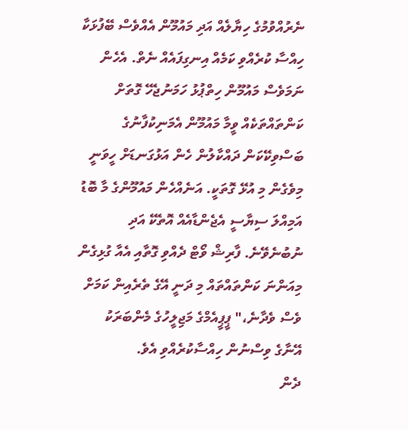ނެރުއްވުމުގެ ހިޔާލެއް އަދި މައުމޫން އެއްވެސް ބޭފުޅަކާ ހިއްސާ ކުރެއްވި ކަމެއް އިނގިފައެއް ނެތް. އެހެން ނަމަވެސް މައުމޫން ހިތްޕުޅު ހަމަނުޖެހޭ ގޮތަށް ކަންތައްތަކެއް ވީމާ މައުމޫން އެމަނިކުފާނުގެ ބަސްވިކޭކަން ދައްކާލުން ހެން އަޅުގަނޑަށް ހީވަނީ މިވެގެން މި އުޅޭ ގޮތަކީ. އަނެއްހެން މައުމޫންގެ މާ ބޮޑު އަމިއްލަ ސިޔާސީ އެޖެންޑާއެއް އޮތެކޭ އަދި ނުބުނެވޭނެ. ފާރިޝް ވޯޓް ދެއްވި ގޮތާއި އެއާ ގުޅިގެން މިއަންނަ ކަންތައްތައް މި ދަނީ އޭގެ ތެރެއިން ކަމަށް ވެސް ވެދާނެ،" ޕީޕީއެމްގެ މަޖިލީހުގެ މެންބަރަކު އޭނާގެ ވިސްނުން ހިއްސާކުރެއްވި އެވެ.
ދެން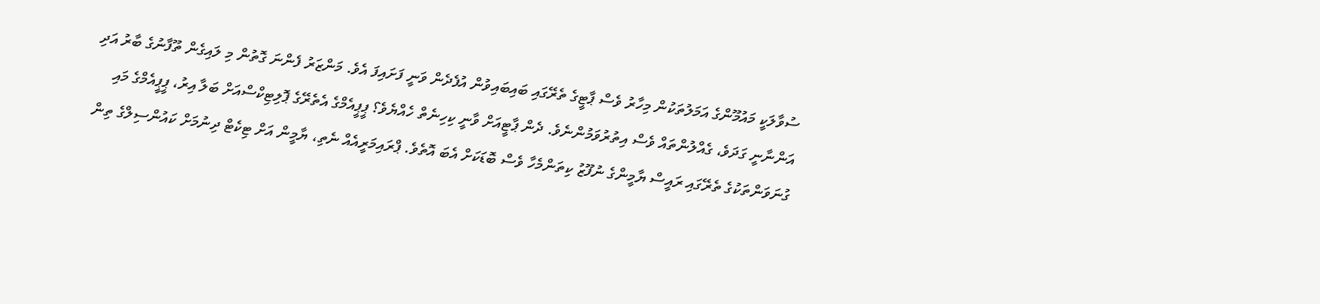ސުވާލަކީ މައުމޫންގެ އަމަލުތަކުން މިހާރު ވެސް ޕާޓީގެ ތެރޭގައި ބައިބައިވުން އުފެދެން ވަނީ ފަށައިފަ އެވެ. މަންޒަރު ފެންނަ ގޮތުން މި ލައިގެން ތޫފާނުގެ ބާރު އަދި އަންނާނީ ގަދަވެ، ގެއްލުންތައް ވެސް އިތުރުވަމުންނެވެ. ދެން ޕާޓީއަށް ވާނީ ކިހިނެތް ހެއްޔެވެ؟ ޕީޕީއެމްގެ އެތެރޭގެ ޕޮލިޓިކްސްއަށް ބަލާ އިރު، ޕީޕީއެމްގެ މައި ގުނަވަންތަކުގެ ތެރޭގައި ރައީސް ޔާމީންގެ ނުފޫޒު ކިތަންމެހާ ވެސް ބޮޑަކަށް އެބަ އޮތެވެ. ޕްރައިމަރީއެއް ނެތި، ޔާމީން އަށް ޓިކެޓް ދިނުމަށް ކައުންސިލްގެ ތިން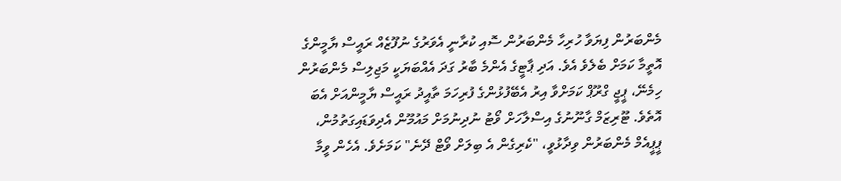މެންބަރުން ފިޔަވާ ހުރިހާ މެންބަރުން ސޮއި ކުރާނީ އެވަރުގެ ނުފޫޒެއް ރައީސް ޔާމީންގެ އޮތީމާ ކަމަށް ބެލެވެ އެވެ. އަދި ޕާޓީގެ އެންމެ ބާރު ގަދަ އެއްބަޔަކީ މަޖިލިސް މެންބަރުން ހިމެނޭ، ޕީޖީ ގްރޫޕް ކަމަށްވާ އިރު އެބޭފުޅުންގެ ފުރިހަމަ ތާއީދު ރައީސް ޔާމީންއަށް އެބަ އޮތެވެ. ޓޫރިޒަމް ގާނޫނުގެ އިސްލާހަށް ވޯޓު ނުދިނުމަށް މައުމޫން އެދިވަޑައިގަތުމުން، ޕީޕީއެމް މެންބަރުން ވިދާޅުވީ، "ކެރިގެން އެ ބިލަށް ވޯޓް ދޭނެ" ކަމަށެވެ. އެހެން ވީމާ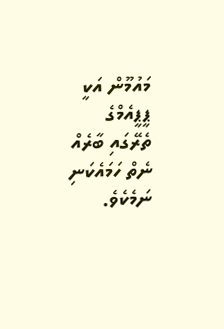މައުމޫން އަކީ ޕީޕީއެމްގެ ތެރޭގައި ބާރެއް ނެތް ހަމައެކަނި ނަމެކެވެ.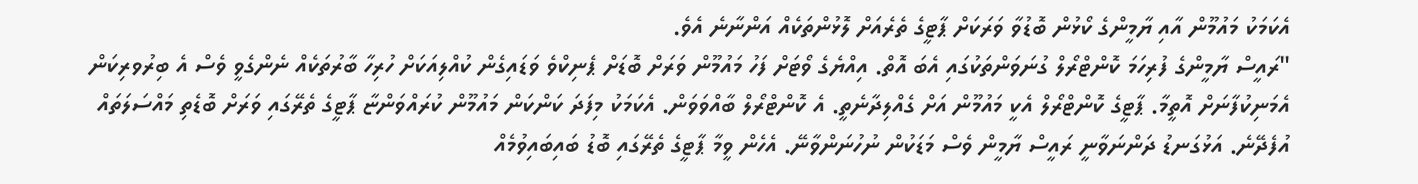އެކަމަކު މައުމޫން އާއި ޔާމީންގެ ކޯޅުން ބޮޑުވާ ވަރަކަށް ޕާޓީގެ ތެރެއަށް ލޮޅުންތަކެއް އަންނާނެ އެވެ.
"ރައީސް ޔާމީންގެ ފުރިހަމަ ކޮންޓްރޯލް ގުނަވަންތަކުގައި އެބަ އޮތް. އިއްޔެގެ ވޯޓަށް ފަހު މައުމޫން ވަރަށް ބޮޑަށް ޕެނިކްވެ ވަޑައިގެން ކުއްލިއަކަށް ހުރިހާ ބާރުތަކެއް ނެންގެވީ ވެސް އެ ބިރުވރިކަން އެމަނިކުފާނަށް އޮތީމާ. ޕާޓީގެ ކޮންޓްރޯލް އެކީ މައުމޫން އަށް ގެއްލިދާނެތީ. އެ ކޮންޓްރޯލް ބާއްވަވަން. އެކަމަކު މިފަދަ ކަންކަން މައުމޫން ކުރައްވަންޏާ ޕާޓީގެ ތެރޭގައި ވަރަށް ބޮޑެތި މައްސަލަތައް އުފެދޭނެ. އަޅުގަނޑު ދަންނަވާނީ ރައީސް ޔާމީން ވެސް މަޑަކުން ނުހުނަންވާނޭ. އެހެން ވީމާ ޕާޓީގެ ތެރޭގައި ބޮޑު ބައިބައިވުމެއް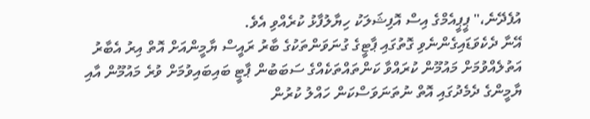އުފެދޭނެ،" ޕީޕީއެމްގެ އިސް އޮފިޝަލަކު ހިޔާލުފާޅު ކުރެއްވި އެވެ.
އޭނާ ދެކެވަޑައިގެންނެވި ގޮތުގައި ޕާޓީގެ ގުނަވަންތަކުގެ ބާރު ރައީސް ޔާމީންއަށް އޮތް އިރު އެބާރު އަތުލެއްވުމަށް މައުމޫން ކުރައްވާ ކަންތައްތަކެއްގެ ސަބަބުން ޕާޓީ ބައިބައިވުމަށް ވުރެ މައުމޫން އާއި ޔާމީންގެ ދެމެދުގައި އޮތް ނުތަނަވަސްކަން ހައްލު ކުރުން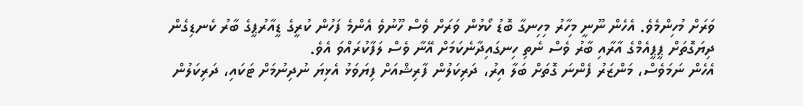ވަރަށް މުހިންމެވެ. އެހެން ނޫނީ މިހާރު މިހިނގާ ބޮޑު ކޯޅުން ވަރަށް ވެސް ހޫނުވެ އެންމެ ފަހުން ކުރީގެ ޑީއާރުޕީގެ ބާރު ކެނޑިގެން ދިޔަގޮތަށް ޕީޕީއެމްގެ އާރާއި ބާރު ވެސް ނެތި ހިނގައިދާނެކަމަށް އޭނާ ވެސް ލަފާކުރައްވަ އެވެ.
އެހެން ނަމަވެސް، މަންޒަރު ފެންނަ ގޮތަށް ބަލާ އިރު، ދަރިކަލުން ފާރިޝްއަށް ފިޔަވަޅު އެޅިޔަ ނުދިނުމަށް ޓަކައި، ދަރިކަލުން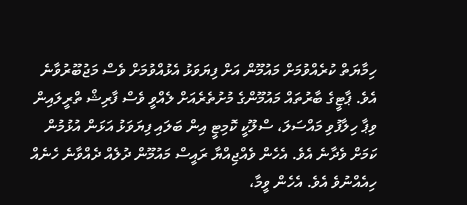ހިމާޔަތް ކުރެއްވުމަށް މައުމޫން އަށް ފިޔަވަޅު އެޅުއްވުމަށް ވެސް މަޖުބޫރުވާނެ އެވެ. ޕާޓީގެ ބާރުތައް މައުމޫންގެ މުށުތެރެއަށް ލެއްވީ ވެސް ފާރިޝް ތްރީލައިން ވިޕާ ހިލާފުވި މައްސަލަ، ސްލޫކީ ކޮމިޓީ އިން ބަލައި ފިޔަވަޅު އަޅަން އުޅުމުން ކަމަށް ވެދާނެ އެވެ. އެހެން ވެއްޖިއްޔާ ރައީސް މައުމޫން ދުލެއް ދެއްވާނެ ހެނެއް ހިއެއްނުވެ އެވެ. އެހެން ވީމާ،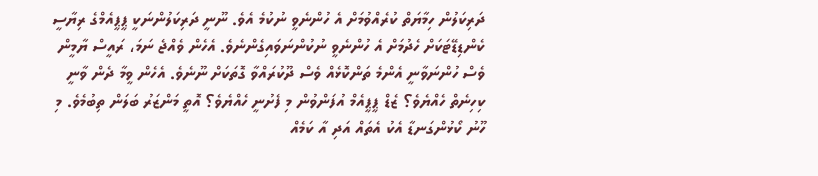ދަރިކަލުން ހިމާޔަތް ކުރެއްވުމަށް އެ ހުންނެވީ ނުކުމެ އެވެ. ނޫނީ ދަރިކަލުންނަކީ ޕީޕީއެމްގެ ރިޔާސީ ކެންޑިޑޭޓަކަށް ހެދުމަށް އެ ހުންނެވީ ނުކުންނަވައިގެންނެވެ. އެހެން ވެއްޖެ ނަމަ، ރައީސް ޔާމީން ވެސް ހުންނަވާނީ އެންމެ ތަންކޮޅެއް ވެސް ދޫކުރައްވާ ގޮތަކަށް ނޫނެވެ. އެހެން ވީމާ ދެން ވާނީ ކިހިނެތް ހެއްޔެވެ؟ ޒެޑް ޕީޕީއެމް އުފަންވުން މި ފެށުނީ ހެއްޔެވެ؟ އޮތީ މަންޒަރު ބަލަން ތިބުމެވެ. މި ހޫނު ކޯޅުންގަނޑާ އެކު އެތައް އަދި އާ ކަމެއް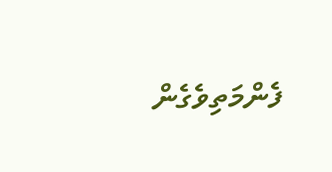ފެންމަތިވެގެން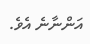އަންނާނެ އެވެ.